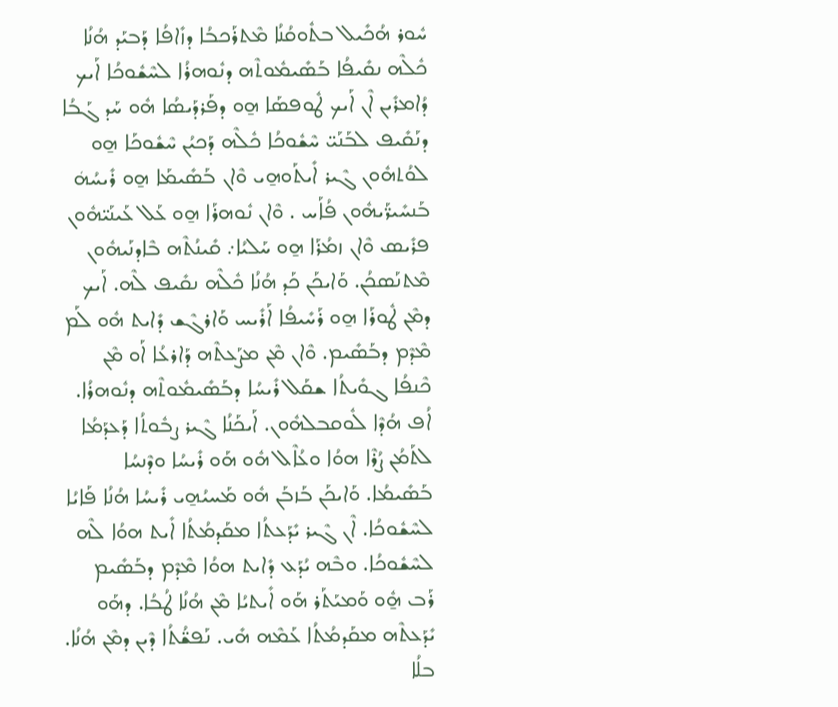ܚܽܘܪ ܗܳܟܺܝܠ ܒܬܽܘܩܳܢܳܐ ܡܶܬܪܰܟܒܳܐ ܕܙܺܐܦܳܐ ܕܰܒܝܰܕ ܗܳܢܳܐ ܟܽܠܶܗ ܢܩܺܝܦܳܐ ܒܰܣܺܝܡܽܘܬܶܗ ܕܢܽܘܗܪܳܐ ܠܚܶܫܽܘܟܳܐ ܐܰܝܟ ܕܳܐܡܪܺܝܢ ܐܶܢ ܐܰܝܟ ܛܽܘܦܣܰܐ ܗ̱ܘ ܕܦܰܪܕܰܝܣܳܐ ܗܽܘ ܚܰܕ ܓܰܒܳܐ ܕܢܰܩܺܝܦ ܠܒܰܢܰܝ̈ ܚܶܫܽܘܟܳܐ ܟܽܠܶܗ ܕܰܟܝܳܢ ܚܶܫܽܘܟܰܐ ܗ̱ܘ ܠܘܳܬܗܽܘܢ ܓܶܝܪ ܐܺܝܬܰܘܗ̱ܝ ܘܶܐܢ ܒܰܣܺܝܡܰܐ ܗ̱ܘ ܪܺܝܚܳܗܿ ܒܰܢܚܺܝܪ̈ܰܝܗܽܘܢ ܦܳܐܰܚ . ܘܶܐܢ ܢܽܘܗܪܰܐ ܗ̱ܘ ܥܰܠ ܥܰܝܢܰܝ̈ܗܽܘܢ ܦܪܺܝܣ ܘܶܐܢ ܙܡܳܪܰܐ ܗ̱ܘ ܚܰܠܝܳܐ܇ ܩܺܝܢܳܬܶܗ ܒܶܐܕܢܰܝܗܽܘܢ ܡܶܬܢܰܣܟܳܢ. ܘܰܐܝܟܰܢ ܟܰܕ ܗܳܢܳܐ ܟܽܠܶܗ ܢܩܺܝܦ ܠܶܗ. ܐܰܝܟ ܕܡܶܢ ܛܽܘܪܰܐ ܗ̱ܘ ܪܰܚܺܝܦܳܐ ܐܰܪܺܝܚ ܘܰܐܪܓܶܫ ܕܺܐܝܬ ܗܽܘ ܠܰܡ ܡܶܕܶܡ ܕܒܰܣܺܝܡ. ܘܶܐܢ ܡܶܢ ܡܨܰܥܬܶܗ ܕܰܐܪܥܳܐ ܐܰܘ ܡܶܢ ܟܶܢܦܳܐ ܓܘܺܝܬܳܐ ܫܩܰܠ ܪܺܝܚܳܐ ܕܒܰܣܺܝܡܽܘܬܶܗ ܕܢܽܘܗܪܳܐ. ܐܳܦ ܗܳܕܶܐ ܠܽܘܩܒܠܗܽܘܢ. ܐܰܝܟܰܢܳܐ ܓܶܝܪ ܨܒܽܘܬܳܐ ܕܰܥܕܰܡܳܐ ܠܬܰܡܳܢ ܨܳܪܶܐ ܗܘܳܐ ܘܥܳܐܶܠ ܗܽܘ ܗܰܘ ܪܺܝܚܳܐ ܘܕܶܢܚܳܐ ܒܰܣܺܝܡܳܐ. ܘܰܐܝܟܰܢ ܒܰܙܒܰܢ ܗܽܘ ܡܰܚܝܳܗ̱ܝ ܪܺܝܚܳܐ ܗܳܢܳܐ ܦܰܐܝܳܐ ܠܚܶܫܽܘܟܳܐ. ܐܶܢ ܓܶܝܪ ܝܺܕܰܥܬܳܐ ܡܩܰܕܡܳܬܳܐ ܐܺܝܬ ܗܘܳܐ ܠܶܗ ܠܚܶܫܽܘܟܳܐ. ܘܒܶܗ ܝܳܕܰܥ ܕܺܐܝܬ ܗܘܳܐ ܡܶܕܶܡ ܕܒܰܣܺܝܡ ܪܰܒ ܗ̱ܽܘ ܘܰܡܝܰܬܰܪ ܗܰܘ ܐܺܝܬܝܳܐ ܡܶܢ ܗܳܢܳܐ ܛܳܒܳܐ. ܕܗܰܘ ܝܺܕܰܥܬܶܗ ܡܩܰܕܡܳܬܳܐ ܥܰܡܶܗ ܗܺܝ. ܢܰܦܫ̈ܳܬܳܐ ܕܶܝܢ ܕܡܶܢ ܗܳܢܳܐ. ܒܠܳܐ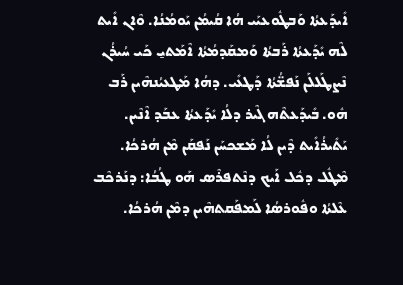ܐܺܝܕܰܥܬܳܐ ܘܰܒܛܽܘܥܝܰܝ ܗܳܐ ܩܳܝܡܳܢ ܝܰܘܡܳܢܳܐ. ܘܶܐܢ ܐܺܝܬ ܠܶܗ ܝܺܕܰܥܬܳܐ ܪܰܒܬܳܐ ܘܰܡܩܰܕܡܳܬܳܐ ܐܶܡܰܬܝ̱ ܟܰܝ ܚܳܝܪܳܢ ܢܶܨܛܰܠܠܰܢ ܢܰܦܫ̈ܳܬܳܐ ܕܰܛܥܺܝ. ܕܗܳܐ ܡܰܛܥܝܳܢܗܶܝܢ ܪܰܒ ܗܽܘ. ܒܺܝܕܰܥܬܶܗ ܓܶܝܪ ܕܠܳܐ ܝܺܕܰܥܬܳܐ ܥܒܰܕ ܐܶܢܶܝܢ. ܝܰܬܺܝܪܳܐܺܝܬ ܕܶܝܢ ܠܳܐ ܡܰܫܟܚܰܢ ܢܰܦܩܰܢ ܡܶܢ ܗܳܪܟܳܐ. ܡܶܛܽܠ ܕܟܽܠ ܐܰܝܟ ܕܢܶܬܦܪܶܣ ܗܰܘ ܛܳܒܳܐ: ܕܢܰܪܟܶܒ ܥܶܠܬܳܐ ܘܦܽܘܪܣܳܐ ܠܰܡܦܰܩܬܗܶܝܢ ܕܡܶܢ ܗܳܪܟܳܐ.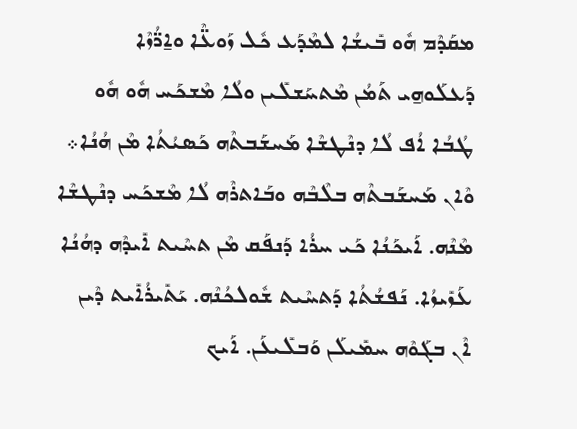ܡܩܰܕܶܡ ܗܽܘ ܒܺܝܫܳܐ ܠܡܶܕܰܥ ܟܽܠ ܙܰܘܥ̈ܶܐ ܘܐ̱ܪ̈ܳܙܶܐ ܕܰܥܠܰܘܗ̱ܝ ܬܰܡܳܢ ܡܶܬܚܰܫܠܺܝܢ ܘܠܳܐ ܡܶܫܟܰܚ ܗܽܘ ܗܽܘ ܛܳܒܳܐ ܐܳܦ ܠܳܐ ܕܢܶܛܫܶܐ ܡܰܚܫܰܒܬܶܗ ܟܰܣܝܳܬܳܐ ܡܶܢ ܗܳܢܳܐ܀
ܘܶܐܢ ܡܰܚܫܰܒܬܶܗ ܒܠܶܒܶܗ ܘܒܰܐܬܪܶܗ ܠܳܐ ܡܶܫܟܰܚ ܕܢܶܛܫܶܐ ܡܶܢܶܗ. ܐܰܝܟܰܢܳܐ ܟܰܝ ܚܪܳܐ ܕܰܢܦܰܩ ܡܶܢ ܬܚܶܝܬ ܐܺܝܕܶܗ ܕܗܳܢܳܐ ܥܰܙܺܝܙܳܐ. ܢܰܦܫܳܬܳܐ ܕܰܬܚܶܝܬ ܫܽܘܠܟܳܢܶܗ. ܝܰܬܺܝܪܳܐܺܝܬ ܕܶܝܢ ܐܶܢ ܒܓܰܘܶܗ ܚܡܺܝܠܰܢ ܘܰܒܠܺܝܥܰܢ. ܐܰܝܟ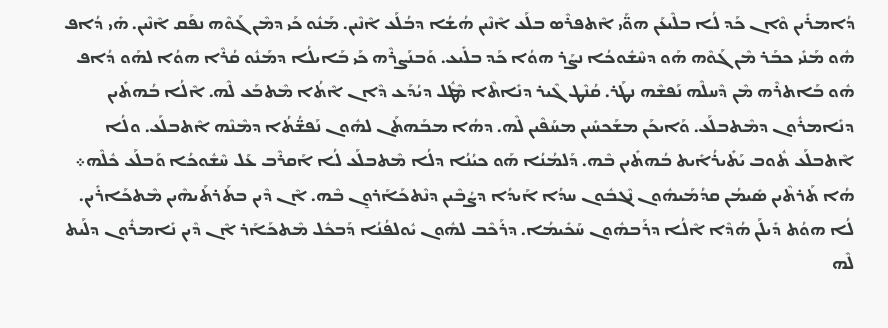ܕܳܐܡܪܺܝܢ ܘܶܐܢ ܟܰܕ ܠܳܐ ܒܠܶܝܥܰܢ ܗܘ̈ܰܝ ܐܶܬܦܪܶܣ ܒܠܰܥ ܐܶܢܶܝܢ ܗܳܫܳܐ ܕܒܳܠܰܥ ܐܶܢܶܝܢ. ܡܰܢܽܘ ܟܰܝ ܕܡܶܢ ܓܰܘܶܗ ܢܦܰܩ ܐܶܢܶܝܢ. ܗܺܝ ܕܳܐܦ ܗܽܘ ܡܰܢܺܝ ܟܒܰܪ ܡܶܢ ܓܰܘܶܗ ܗܰܘ ܕܚܶܫܽܘܟܳܐ ܢܨܰܪ ܗܘܳܐ ܟܰܕ ܒܠܺܝܥ. ܘܰܒܢܰܨܪܶܗ ܟܰܝ ܒܰܐܝܠܳܐ ܕܡܰܢܽܘ ܩܳܪܶܐ ܗܘܳܐ ܠܗܰܘ ܕܳܐܦ ܗܽܘ ܒܰܐܬܪܶܗ ܡܶܢ ܕܶܚܠܶܗ ܢܰܦܫܶܗ ܢܛܰܪ. ܩܳܢܶܛ ܓܶܝܪ ܕܢܺܐܬܶܐ ܡܶܛܽܠ ܕܝܳܕܰܥ ܕܶܐܢ ܐܶܬܳܐ ܡܶܬܒܰܥ ܠܶܗ. ܐܶܠܳܐ ܒܳܗܬܺܝܢ ܕܢܺܐܡܪܽܘܢ ܕܡܶܬܒܠܰܥ. ܘܰܐܝܟܰܢ ܡܫܰܟܚܺܝܢ ܡܚܰܦܶܝܢ ܠܶܗ. ܕܗܳܐ ܡܒܰܗܬܰܢ ܠܗܽܘܢ ܢܰܦܫ̈ܳܬܳܐ ܕܡܶܢܶܗ ܐܶܬܒܠܰܥ. ܘܠܳܐ ܐܶܬܒܠܰܥ ܬܽܘܒ ܝܰܬܺܝܪܳܐܺܝܬ ܒܳܗܬܺܝܢ ܒܶܗ. ܕܰܠܡܳܢܳܐ ܗܰܘ ܟܝܳܢܳܐ ܕܠܳܐ ܡܶܬܒܠܰܥ ܠܳܐ ܐܰܩܪܶܒ ܥܰܠ ܚܶܫܽܘܟܳܐ ܘܰܒܠܰܥ ܟܽܠܶܗ܀
ܗܳܐ ܬܰܪܬܶܝܢ ܣܺܝܡܳܢ ܩܕܳܡܰܝܗܽܘܢ ܢܶܓܒܽܘܢ ܚܕܳܐ ܐܰܝܕܳܐ ܕܨܳܒܶܝܢ ܕܢܶܬܟܰܐܰܪܘ̱ܢ ܒܶܗ. ܐܶܢ ܕܶܝܢ ܒܬܰܪܬܰܝܗܶܝܢ ܡܶܬܟܰܐܪܺܝܢ. ܠܳܐ ܗܘܳܬ ܕܺܝܠܰܢ ܗܳܕܶܐ ܐܶܠܳܐ ܕܪܰܒܗܽܘܢ ܚܰܟܺܝܡܳܐ. ܕܪܰܟܶܒ ܠܗܽܘܢ ܝܽܘܠܦܳܢܳܐ ܕܰܒܟܽܠ ܡܶܬܟܰܐܰܪ ܐܶܢ ܕܶܝܢ ܢܺܐܡܪܽܘܢ ܕܠܰܝܬ ܠܶܗ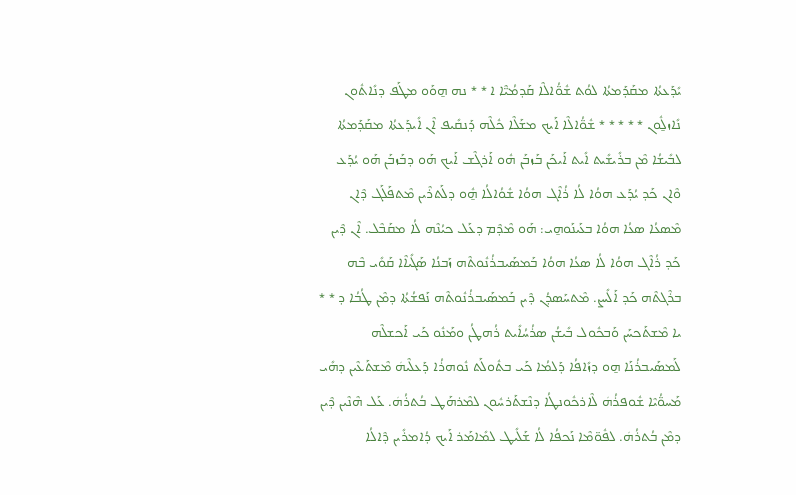ܝܺܕܰܥܬܳܐ ܡܩܰܕܰܡܬܳܐ ܠܘܳܬ ܫܽܘ̈ܳܐܠܶܐ ܩܰܕܡܳܝ̈ܶܐ ܐ * * ܢܗ ܗ̱ܘܰܘ ܡܛܰܦ ܕܢܺܐܬܽܘܢ ܢܺܐܙܠ̱ܽܘܢ * * * * * ܫܽܘ̈ܳܐܠܶܐ ܐܰܝܟ ܡܫܰܠܶܐ ܟܽܠܶܗ ܕܰܢܩܺܝܦ ܐܶܢ ܐܺܝܕܰܥܬܳܐ ܡܩܰܕܰܡܬܳܐ ܠܒܺܝܫܳܐ ܡܶܢ ܒܪܺܝܫܺܝܬ ܐܺܝܬ ܐܰܝܟܰܢ ܒܰܙܒܰܢ ܗܽܘ ܐܰܪܓܶܫ ܐܰܝܟ ܗܰܘ ܕܒܰܙܒܰܢ ܗܰܘ ܝܳܕܰܥ ܘܶܐܢ ܟܰܕ ܝܳܕܰܥ ܗܘܳܐ ܠܳܐ ܪܳܐܶܓ ܗܘܳܐ ܫܽܘܳܐܠܳܐ ܗ̱ܽܘ ܕܠܰܬܪܶܝܢ ܡܶܬܦܰܠܰܓ ܕܶܐܢ ܡܶܣܥܳܐ ܣܥܳܐ ܗܘܳܐ ܒܥܰܝܢܰܘܗ̱ܝ: ܗܰܘ ܡܶܕܶܡ ܕܥܰܠ ܟܝܳܢܶܗ ܠܳܐ ܡܩܰܒܶܠ. ܐܶܢ ܕܶܝܢ ܟܰܕ ܪܳܐܶܓ ܗܘܳܐ ܠܳܐ ܣܥܳܐ ܗܘܳܐ ܒܰܡܣܰܝܒܪܳܢܽܘܬܶܗ ܙܰܒܢܳܐ ܣܰܓܺܝܐܶܐ ܩܰܘܺܝ ܒܶܗ ܒܪܶܓܬܶܗ ܟܰܕ ܐܰܠܺܝܨ. ܡܶܬܚܰܣܕܳܢ ܕܶܝܢ ܒܰܡܣܰܝܒܪܳܢܽܘܬܶܗ ܢܰܦܫܳܬܳܐ ܕܡܶܢ ܛܳܒܳܐ ܕ * * ܝܐ ܡܶܫܬܰܟܚܰܢ ܘܰܒܟܽܘܠ ܒܺܝܫܳܢ ܣܪܳܚܳܐܺܝܬ ܪܳܗܛܳܢ ܘܡܰܢܽܘ ܟܰܝ ܐܰܟܫܠܶܗ ܠܰܡܣܰܝܒܪܳܢܰܐ ܗ̱ܘ ܕܙܺܐܦܳܐ ܕܰܠܡܳܐ ܟܰܝ ܒܬܽܘܠܰܬ ܢܽܘܗܪܳܐ ܕܰܥܠܶܝܗܿ ܡܶܫܬܰܥܶܝܢ ܕܗܺܝ ܡܰܚܘ̈ܳܝܶܐ ܫܽܘܦܪܳܗܿ ܠܶܐܪܟܽܘܢܛܳܐ ܕܢܶܫܬܰܪܚܽܘܢ ܠܡܶܪܗܰܛ ܒܳܬܪܳܗܿ. ܥܰܠ ܗܶܢܶܝܢ ܕܶܝܢ ܕܡܶܢ ܒܳܬܪܳܗܿ. ܠܦܽܘ̈ܡܶܐ ܢܰܟܦܳܐ ܠܳܐ ܫܰܠܺܝܛ ܠܡܺܐܡܰܪ ܐܰܝܟ ܕܳܐܡܪܺܝܢ ܕܶܐܠܳܐ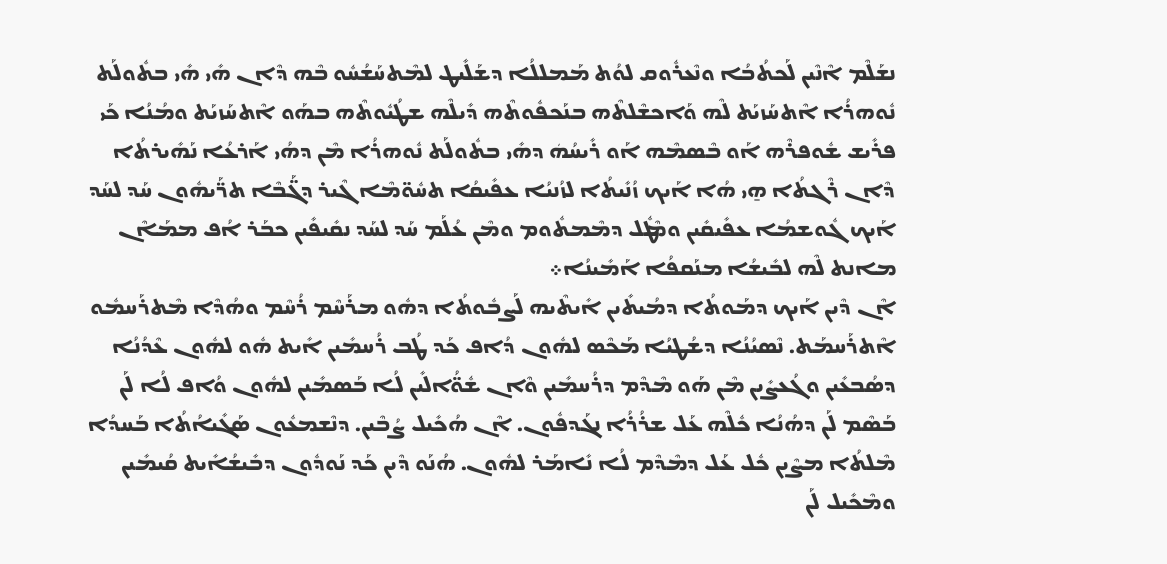ܢܫܰܠܶܡ ܐܶܢܶܝܢ ܠܰܟܬܳܒܳܐ ܘܢܶܥܪܽܘܩ ܠܘܳܬ ܡܰܡܠܠܳܐ ܕܫܰܠܺܝܛ ܠܡܶܬܚܰܫܳܚܽܘ ܒܶܗ ܕܶܐܢ ܗܺܝ ܗܺܝ ܒܬܽܘܠܰܬ ܢܽܘܗܪܳܐ ܐܶܬܚܰܙܝܰܬ ܠܶܗ ܘܰܐܟܫܶܠܬܶܗ ܒܢܰܟܦܽܘܬܶܗ ܕܺܝܠܶܗ ܫܛܳܝܽܘܬܶܗ ܒܗܰܘ ܐܶܬܚܰܙܝܰܬ ܘܡܳܢܳܐ ܟܰܝ ܦܪܺܝܫ ܫܽܘܦܪܶܗ ܐܰܘ ܒܶܣܡܶܗ ܐܰܘ ܪܺܝܚܳܗܿ ܕܗܺܝ ܒܬܽܘܠܰܬ ܢܽܘܗܪܳܐ ܡܶܢ ܕܗܳܝ ܐܰܪܥܳܐ ܢܰܗܺܝܪܬܳܐ ܕܶܐܢ ܪܶܓܬܳܐ ܗ̱ܝ ܗܳܐ ܐܰܝܟ ܙܳܢܺܝܬܳܐ ܠܙܳܢܝܳܐ ܥܦܺܝܩܳܐ ܬܚܽܘ̈ܡܶܐ ܓܶܝܪ ܕܓ̈ܰܒܶܐ ܬܪ̈ܰܝܗܽܘܢ ܚܰܕ ܠܚܰܕ ܐܰܝܟ ܓܽܘܫܡܳܐ ܥܦܺܝܩܺܝܢ ܘܡܶܛܽܠ ܕܡܶܡܬܽܘܡ ܘܡܶܢ ܥܳܠܰܡ ܚܰܕ ܠܚܰܕ ܢܩܺܝܦܺܝܢ ܟܒܰܪ ܐܳܦ ܡܡܰܐܶܢ ܡܐܢܬ ܠܶܗ ܠܒܺܝܫܳܐ ܡܢܰܩܦܳܐ ܐܰܡܺܝܢܳܐ܀
ܐܶܢ ܕܶܝܢ ܐܰܝܟ ܕܡܰܘܬܳܐ ܕܡܳܝܬܺܝܢ ܐܺܝܬܶܝܗ ܠܰܨܒܽܘܬܳܐ ܕܗܽܘ ܡܪܰܚܶܡ ܪܳܚܶܡ ܘܗܳܕܶܐ ܡܶܬܪܰܚܡܽܘ ܐܶܬܪܰܚܡܰܬ. ܢܶܣܝܳܢܳܐ ܕܫܳܛܝܳܐ ܡܰܟܶܣ ܠܗܽܘܢ ܕܳܐܦ ܟܰܕ ܛܳܒ ܪܳܚܡܺܝܢ ܐܺܝܬ ܗܽܘ ܠܗܽܘܢ ܥܶܕܳܢܳܐ ܕܣܳܒܥܺܝܢ ܘܓܳܥܨܺܝܢ ܡܶܢ ܗܰܘ ܡܶܕܶܡ ܕܪܳܚܡܺܝܢ ܘܶܐܢ ܫܽܘ̈ܳܐܠܺܝܢ ܠܳܐ ܒܰܣܡܺܝܢ ܠܗܽܘܢ ܘܳܐܦ ܠܳܐ ܠܰܢ ܒܰܣܶܡ ܠܰܢ ܕܗܳܢܳܐ ܟܽܠܶܗ ܥܰܠ ܫܪܳܪܳܐ ܢܓܰܕܦܽܘܢ. ܐܶܢ ܗܳܟܺܝܠ ܨܳܒܶܝܢ. ܕܢܶܫܡܥܽܘܢ ܣܰܓܺܝܐܳܬܳܐ ܒܰܚܕܳܐ ܡܶܠܬܳܐ ܡܨܶܝܢ ܟܽܠ ܥܰܠ ܕܡܶܕܶܡ ܠܳܐ ܢܺܐܡܰܪ ܠܗܽܘܢ. ܗܳܢܰܘ ܕܶܝܢ ܟܰܕ ܢܰܘܕܽܘܢ ܕܒܺܝܫܳܐܺܝܬ ܩܳܝܡܺܝܢ ܘܡܶܟܺܝܠ ܠܰܢ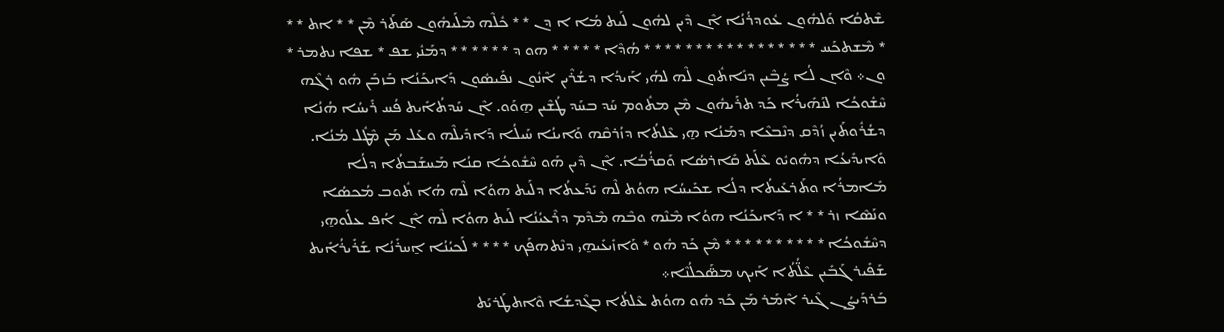ܫܶܬܩܳܐ ܘܰܠܗܽܘܢ ܥܽܘܕܪܳܢܳܐ ܐܶܢ ܕܶܝܢ ܠܗܽܘܢ ܠܰܝܬ ܡܳܐ ܐ ܕܢ * * ܟܽܠܶܗ ܡܶܠܰܝܗܽܘܢ ܣܰܬܰܪ ܡܶܢ * * ܐܬ * * * ܡܶܫܬܟܰܚ * * * * * * * * * * * * * * * * * ܗܳܕܶܐ * * * * * ܗܘ ܕ * * * * * * ܕܡܰܢܽܝ ܫܦ * ܫܦܐ ܢܬܡܪ * ܘܢ܀ ܘܶܐܢ ܠܳܐ ܨܳܒܶܝܢ ܕܢܺܐܬܽܘܢ ܠܶܗ ܠܗܳܝ ܐܰܝܕܳܐ ܕܫܳܪܶܝܢ ܐܶܢܽܘܢ ܢܦܺܝܣܽܘܢ ܕܰܐܝܟܰܢܳܐ ܒܰܙܒܰܢ ܗܽܘ ܪܓܶܗ ܚܶܫܽܘܟܳܐ ܠܢܰܗܺܝܪܳܐ ܟܰܕ ܬܪܰܝܗܽܘܢ ܡܶܢ ܡܬܽܘܡ ܚܰܕ ܒܚܰܕ ܛܳܫܶܝܢ ܗ̱ܘܰܘ. ܐܶܢ ܚܰܕܬܳܐܺܝܬ ܦܳܚ ܪܺܝܚܳܐ ܗܳܢܳܐ ܕܫܳܪܽܘܬܰܝܢ ܙܳܕܶܩ ܕܢܶܒܥܶܐ ܕܡܰܢܳܐ ܗ̱ܝ ܥܶܠܬܳܐ ܕܙܳܪܩܶܗ ܘܰܐܝܢܳܐ ܚܰܝܠܳܐ ܕܰܐܕܺܝܠܶܗ ܘܥܰܠ ܡܰܢ ܡܶܛܽܠ ܡܳܢܳܐ. ܘܺܐܝܕܺܝܥܳܐ ܕܗܽܘܝܽܘ ܥܶܠܰܬ ܩܺܐܪܣܳܐ ܘܰܩܪܳܒܳܐ. ܐܶܢ ܕܶܝܢ ܗܰܘ ܚܶܫܽܘܟܳܐ ܩܢܳܐ ܡܰܚܫܰܒܬܳܐ ܕܠܳܐ ܡܺܐܡܪܳܐ ܘܬܰܪܥܺܝܬܳܐ ܕܠܳܐ ܫܟܺܝܚܳܐ ܗܘܳܬ ܠܶܗ ܝܺܕܰܥܬܳܐ ܕܠܰܝܬ ܗܘܳܐ ܠܶܗ ܗܳܐ ܬܽܘܒ ܡܳܟܣܳܐ ܘܢܰܣܶܐ ܙܪ * * ܐ ܕܰܐܝܟܰܢܳܐ ܗܘܳܐ ܡܶܢܶܗ ܘܒܶܗ ܡܶܕܶܡ ܕܪܶܥܝܳܢܳܐ ܠܰܝܬ ܗܘܳܐ ܠܶܗ ܐܶܢ ܐܳܦ ܥܠܰܘܗ̱ܝ ܕܚܶܫܽܘܟܳܐ * * * * * * * * * * ܡܶܢ ܟܰܕ ܗܽܘ * ܘܰܐܙܺܝܥܺܝܗ̱ܝ ܕܢܶܬܗܦܰܟ * * * * ܠܰܟܝܳܢܳܐ ܐ̱ܚܪܺܢܳܐ ܫܰܪܺܝܪܳܐܺܝܬ ܫܰܦܺܝܪ ܓܰܒܺܝܢ ܥܶܠ̈ܳܬܳܐ ܐܰܝܟ ܡܣ̈ܰܟܠܳܢܶܐ܀
ܒܰܪܕܰܝܨܳܢ ܓܶܝܪ ܐܶܡܰܪ ܡܰܢ ܟܰܕ ܗܽܘ ܗܘܳܬ ܥܶܠܬܳܐ ܒܓܶܕܫܳܐ ܘܶܐܬܛܰܪܝܰܬ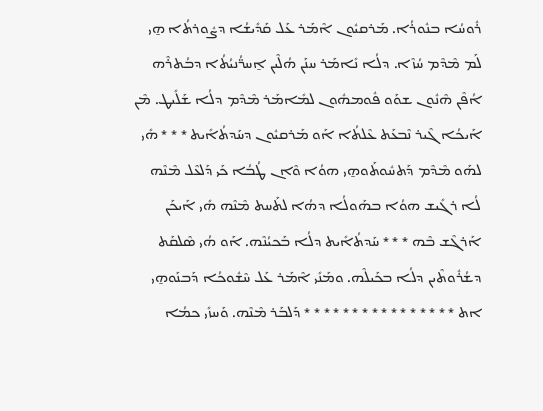ܪܽܘܚܳܐ ܒܢܽܘܪܳܐ. ܡܰܪܩܝܽܘܢ ܐܶܡܰܪ ܥܰܠ ܩܰܕܺܝܫܳܐ ܕܨܽܘܪܬܳܐ ܗ̱ܝ ܠܰܡ ܡܶܕܶܡ ܚܳܙܶܐ. ܕܠܳܐ ܢܺܐܡܰܪ ܚܢܰܢ ܗܳܠܶܝܢ ܐ̱ܚܪ̈ܳܢܝܳܬܳܐ ܕܒܳܬܪܶܗ ܐܳܦܶܢ ܗܶܢܽܘܢ ܫܘܰܘ ܦܽܘܡܗܽܘܢ ܠܡܺܐܡܰܪ ܡܶܕܶܡ ܕܠܳܐ ܫܰܠܺܝܛ. ܡܶܢ ܐܰܝܟܳܐ ܓܶܝܪ ܢܶܒܥܰܬ ܥܶܠܬܳܐ ܐܰܘ ܡܰܪܩܝܽܘܢ ܕܚܰܕܬܳܐܺܝܬ * * * ܗܺܝ ܠܗܰܘ ܡܶܕܶܡ ܕܰܬܚܽܘܬܰܘܗ̱ܝ ܗܘܳܐ ܘܶܐܢ ܛܳܒܳܐ ܟܰܝ ܕܰܠܥܶܠ ܡܶܢܶܗ ܠܳܐ ܪܓܺܝܫ ܗܘܳܐ ܒܗܰܘܠܳܐ ܕܗܳܐ ܠܬܰܚܬ ܡܶܢܶܗ ܗܺܝ ܐܰܝܟܰܢ ܐܰܪܓܶܫ ܒܶܗ * * * ܚܰܕܬܳܐܺܝܬ ܕܠܳܐ ܒܰܟܝܳܢܶܗ. ܐܰܘ ܗܳܝ ܣܶܠܩܰܬ ܕܫܳܪܽܘܬܶܝܢ ܕܠܳܐ ܒܟܰܝܠܶܗ. ܘܡܰܢܺܝ ܐܶܡܰܪ ܥܰܠ ܚܶܫܽܘܟܳܐ ܕܰܒܢܰܘܗ̱ܝ ܐܬ * * * * * * * * * * * * * * * * ܕܰܠܒܰܪ ܡܶܢܶܗ. ܘܰܚܙܺܝ ܟܡܳܐ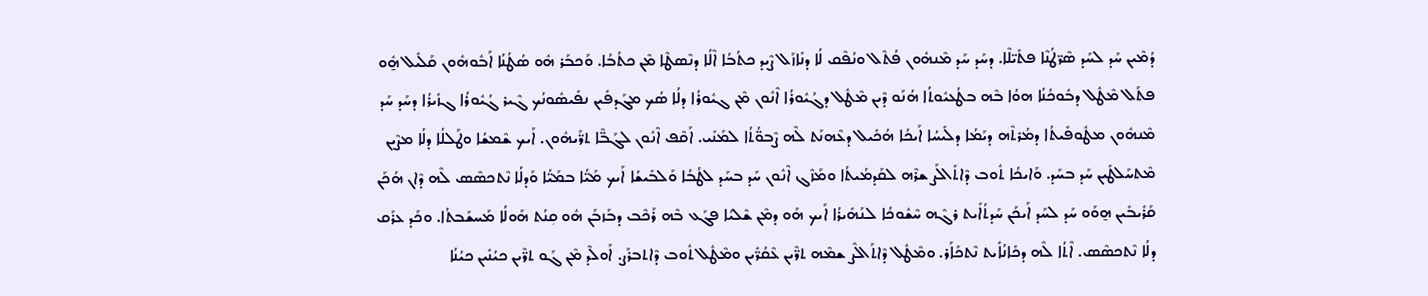ܕܳܡܶܝܢ ܚܰܕ ܠܚܰܕ ܣܶܪ̈ܛܳܢܶܐ ܦܬܺܝ̈ܠܶܐ. ܕܚܰܕ ܚܰܕ ܡܶܢܗܽܘܢ ܦܳܬܶܠ ܘܢܳܦܶܩ ܠܳܐ ܕܢܺܐܙܰܠ ܨܶܝܕ ܟܬܳܒܳܐ ܐܶܠܳܐ ܕܢܶܣܛܶܐ ܡܶܢ ܟܬܳܒܳܐ. ܘܰܟܒܰܪ ܗܽܘ ܣܳܛܳܢܳܐ ܐܰܒܽܘܗܽܘܢ ܩܰܠܺܝܠ ܗ̱ܽܘ ܦܬܰܠ ܡܶܛܽܠ ܕܒܽܘܟܳܢܳܐ ܗܘܳܐ ܒܶܗ ܒܛܳܥܝܽܘܬܳܐ ܗܳܢܰܘ ܕܶܝܢ ܡܶܛܽܠ ܕܓܳܝܽܘܪܳܐ ܐܶܢܽܘܢ ܡܶܢ ܓܝܽܘܪܳܐ ܕܠܳܐ ܣܳܟ ܡܓܰܕܦܺܝܢ ܢܦܺܝܣܽܘܢܳܟ ܓܶܝܪ ܓܳܝܽܘܪܳܐ ܓܙܺܝܪܳܐ ܕܚܰܕ ܚܰܕ ܡܶܢܗܽܘܢ ܡܛܽܘܦܺܝܬܳܐ ܕܡܳܪܬܶܗ ܕܝܰܡܳܐ ܕܠܺܝܚܳܐ ܐܰܝܟܳܐ ܗܳܟܺܝܠ ܕܥܶܗܢܰܬ ܠܶܗ ܨܶܒܘ̈ܳܬܳܐ ܠܡܰܢܺܝ. ܐܰܩܶܦ ܐܶܢܽܘܢ ܠܓܰܒ̈ܶܐ ܬܪ̈ܰܝܗܽܘܢ. ܐܰܝܟ ܫܶܡܫܳܐ ܘܛܰܠܠܳܐ ܕܠܳܐ ܡܨܶܝܢ ܡܶܬܚܰܠܛܺܝܢ ܚܰܕ ܒܚܰܕ. ܘܰܐܝܟܳܐ ܬܽܘܒ ܕܶܐܬܺܐܠܰܨ ܫܪܶܗ ܠܩܰܕܡܳܝܬܳܐ ܘܡܰܙܶܓ ܐܶܢܽܘܢ ܚܰܕ ܒܚܰܕ ܠܛܳܒܳܐ ܘܰܠܒܺܝܫܳܐ ܐܰܝܟ ܡܰܝ̈ܳܐ ܒܡܰܝ̈ܳܐ ܘܰܕܠܳܐ ܢܶܬܟܣܶܣ ܠܶܗ ܕܶܐܢ ܗܳܟܰܢ ܩܰܪܺܝܒܺܝܢ ܗ̱ܘܰܘ ܚܰܕ ܠܚܰܕ ܐܰܝܟܰܢ ܚܰܕܬܳܐܺܝܬ ܪܓܶܗ ܚܶܫܽܘܟܳܐ ܠܢܰܗܺܝܪܳܐ ܐܰܝܟ ܗܰܘ ܕܡܶܢ ܫܶܠܝܳܐ ܦܓܰܥ ܒܶܗ ܪܰܟܶܒ ܕܒܰܙܒܰܢ ܗܽܘ ܩܼܢܳܬ ܗܰܘܠܳܐ ܡܰܚܫܰܒܬܳܐ. ܘܟܰܕ ܥܪܰܩ ܕܠܳܐ ܢܶܬܟܣܶܣ. ܐܶܬܳܐ ܠܶܗ ܕܟܺܐܢܳܐܺܝܬ ܢܶܬܟܰܐܰܪ. ܘܡܶܛܽܠ ܕܶܐܬܰܐܠܶܨ ܫܡܶܗ ܬܪ̈ܶܝܢ ܥܶܩܳܪ̈ܺܝܢ ܘܡܶܛܽܠ ܬܽܘܒ ܕܶܐܬܒܪܰܨ. ܐܰܘܠܶܕ ܡܶܢ ܓܰܘ ܬܪ̈ܶܝܢ ܟܝܳܢܺܝܢ ܟܝܳܢܳܐ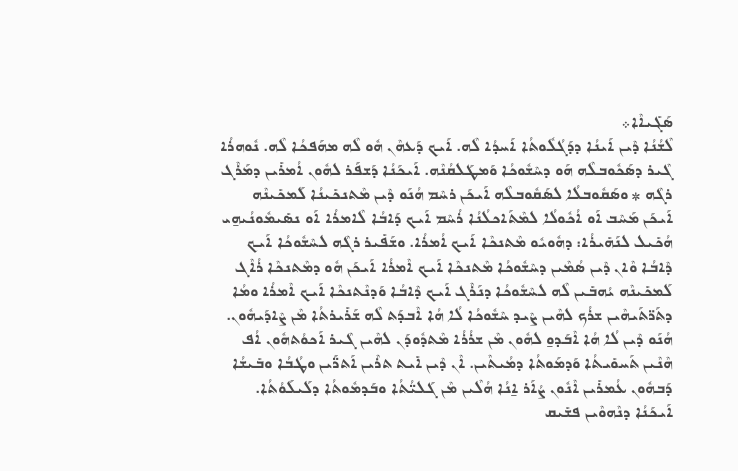ܣܰܓܺܝܐܶܐ܀
ܠܶܫܳܢܳܐ ܕܶܝܢ ܐܰܝܢܳܐ ܕܕܰܓܳܠܽܘܬܳܐ ܐܰܚܕܳܐ ܠܶܗ. ܐܰܝܟ ܕܰܥܗܶܢ ܗܽܘ ܠܶܗ ܡܗܰܦܟܳܐ ܠܶܗ. ܢܽܘܗܪܳܐ ܓܶܝܪ ܕܣܰܟܽܘܒܠܶܗ ܗܰܘ ܕܚܶܫܽܘܟܳܐ ܘܰܡܛܰܠܩܳܢܶܗ. ܐܰܝܟܰܢܳܐ ܕܰܫܦܰܪ ܠܗܽܘܢ ܐܳܡܪܺܝܢ ܕܡܰܪܶܓ ܪܓܶܗ * ܘܣܰܩܽܘܒܠܳܐ ܠܣܰܩܽܘܒܠܶܗ ܐܰܝܟܰܢ ܪܚܶܡ ܗܳܢܰܘ ܕܶܝܢ ܡܶܬܢܟܺܝܢܳܐ ܠܰܡܟܺܝܢܶܗ ܐܰܝܟܰܢ ܡܰܚܶܒ ܐܰܘ ܐܳܟܽܘܠܳܐ ܠܡܶܬܰܐܟܠܳܢܳܐ ܪܳܚܶܡ ܐܰܝܟ ܕܰܐܒܳܐ ܠܶܐܡܪܳܐ ܐܰܘ ܢܣܺܝܡܽܘܢܳܝܗ̱ܝ ܗܳܟܺܝܠ ܠܢܰܗܺܝܪܳܐ: ܕܗܽܘܝܽܘ ܡܶܬܢܟܶܐ ܐܰܝܟ ܐܳܡܪܳܐ. ܘܫܰܦܺܝܪ ܪܓܶܗ ܠܚܶܫܽܘܟܳܐ ܐܰܝܟ ܕܶܐܒܳܐ ܘܶܐܢ ܕܶܝܢ ܣܳܡܶܝܢ ܕܚܶܫܽܘܟܳܐ ܡܶܬܢܟܶܐ ܐܰܝܟ ܐܶܡܪܳܐ ܐܰܝܟܰܢ ܗܽܘ ܕܡܶܬܢܟܶܐ ܪܳܐܶܓ ܠܰܡܟܺܝܢܶܗ ܝܳܗܒܺܝܢ ܠܶܗ ܠܚܶܫܽܘܟܳܐ ܕܢܰܪܶܓ ܐܰܝܟ ܕܶܐܒܳܐ ܘܰܕܢܶܬܢܟܶܐ ܐܰܝܟ ܐܶܡܪܳܐ ܘܡܳܐ ܕܬܰܪ̈ܬܰܝܗܶܝܢ ܫܪܳܟ ܠܗܶܝܢ ܨܶܝܕ ܚܶܫܽܘܟܳܐ ܠܳܐ ܗܳܐ ܐܶܒܕܰܬ ܠܶܗ ܫܰܪܺܝܪܬܳܐ ܡܶܢ ܨܶܐܕܰܝܗܽܘܢ. ܗܳܢܰܘ ܕܶܝܢ ܠܳܐ ܗܳܐ ܐܶܒܰܕܘ̱ ܠܗܽܘܢ ܡܶܢ ܫܪܳܪܳܐ ܡܶܬܕܽܘܕܰܢ ܠܗܶܝܢ ܓܶܝܪ ܐܰܟܘܳܬܗܽܘܢ ܐܳܦ ܗܶܢܶܝܢ ܬܰܚܘܺܝܬܳܐ ܘܰܕܡܰܘܬܳܐ ܕܡܳܝܬܶܝܢ. ܐܶܢ ܕܶܝܢ ܐܺܝܬ ܬܪܶܝܢ ܐܰܬܪ̈ܰܝܢ ܘܛܳܒܳܐ ܘܒܺܝܫܳܐ ܕܰܒܗܽܘܢ ܥܳܡܪܺܝܢ ܐܶܢܽܘܢ ܨܳܐܰܪ ܐ̱ܢܳܐ ܗܳܠܶܝܢ ܡܶܢ ܓܰܠܝ̈ܳܬܳܐ ܘܒܰܕܡܽܘܬܳܐ ܕܠܰܝܠܰܘܳܬܳܐ. ܐܰܝܟܰܢܳܐ ܕܢܶܗܘܶܝܢ ܦܫܺܝܩ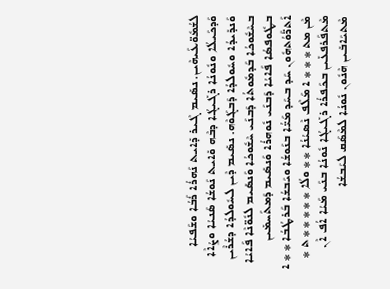ܠܫܳܡܽܘ̈ܥܰܝܗܶܝܢ. ܢܣܺܝܡ ܓܶܝܪ ܕܺܐܝܬ ܢܰܗܪܳܐ ܪܰܒܳܐ ܘܫܰܦܝܳܐ ܘܰܕܟܰܝܠܳܐ ܘܢܽܘܢܳܐ ܪܓܺܝܓܳܐ ܕܒܶܗ ܘܺܐܝܬ ܢܰܘܫܳܐ ܣܰܢܝܳܐ ܘܨܳܐܶܐ ܘܰܢܕܺܝܕܳܐ ܘܚܽܘܠܕܳܐ ܕܰܒܓܰܘܶܗ. ܢܣܺܝܡ ܕܶܝܢ ܠܚܽܘܠܕܳܐ ܕܫܳܪܶܝܢ ܒܚܶܫܽܘܟܳܐ ܒܰܕܡܽܘܬܳܐ ܕܰܒܢܰܝ ܚܶܫܽܘܟܳܐ ܘܰܢܣܺܝܡ ܠܢܽܘ̈ܢܶܐ ܦܰܐܝܳܐ ܒܛܽܘܦܣܳܐ ܦܰܐܝܳܐ ܕܰܒܢܰܝ ܢܽܘܗܪܳܐ ܘܰܢܣܺܝܡ ܕܰܡܬܰܚܡܺܝܢ ܐܰܬܪ̈ܰܘܳܬܗܽܘܢ ܚܰܕ ܒܚܰܕ ܡܰܝ̈ܳܐ ܒܢܰܘܫܳܐ ܘܝܰܒܫܳܐ ܒܰܪܛܳܒܳܐ * * ܐ ܡܶܢ ܡܬ * * * ܐ ܡܰܠܶܦ ܢܶܣܝܳܢܳܐ * * ܘܠܳܐ * * * * * ܬ * ܡܶܬܦܰܪܦܥܺܝܢ ܒܟܰܦܪܳܐ ܪܓܺܝܓܳܐ ܢܽܘܢܳܐ ܒܢܰܝ ܡܰܝܳܐ ܐܳܦ ܐܶܢ ܡܶܬܝܰܐܒܺܝܢ ܗܶܢܽܘܢ ܢܽܘܢܳܐ ܠܡܶܣܰܩ ܠܝܰܒܫܳܐ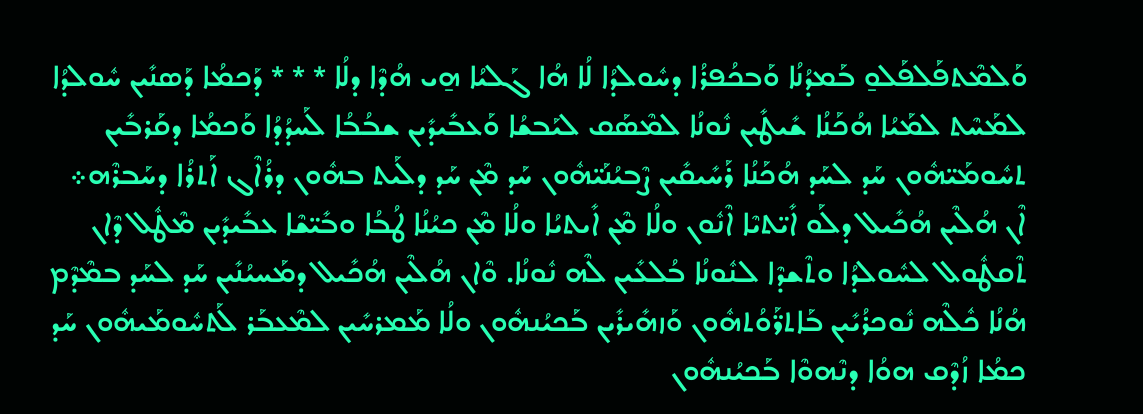ܘܰܠܡܶܬܦܰܠܦܰܠܘ̱ ܒܰܡܕܳܢܳܐ ܘܰܒܟܳܦܪܳܐ ܕܚܽܘܠܕܳܐ ܠܳܐ ܗܳܐ ܓܰܠܝܳܐ ܗ̱ܝ ܗܳܕܶܐ ܕܠܳܐ * * * ܕܰܟܡܳܐ ܕܰܣܢܺܝܢ ܚܽܘܠܕܳܐ ܠܡܰܚܶܬ ܠܡܰܝܳܐ ܗܳܟܰܢܳܐ ܫܺܝܛܺܝܢ ܢܽܘܢܳܐ ܠܡܶܣܰܩ ܠܝܰܒܫܳܐ ܘܰܥܒܺܝܕܺܝܢ ܫܒܳܒܳܐ ܠܰܚܕܳܕܳܐ ܘܰܟܡܳܐ ܕܩܰܪܒܺܝܢ ܬܚܽܘܡܰܝ̈ܗܽܘܢ ܚܰܕ ܠܚܰܕ ܗܳܟܰܢܳܐ ܪܰܚܺܝܩܺܝܢ ܨܶܒܝܳܢܰܝ̈ܗܽܘܢ ܚܰܕ ܡܶܢ ܚܰܕ ܕܠܰܝܬ ܒܗܽܘܢ ܕܪܳܐܶܓ ܐܰܬܪܳܐ ܕܚܰܒܪܶܗ܀
ܐܶܢ ܗܳܠܶܝܢ ܗܳܟܺܝܠ ܕܠܰܘ ܐܺܝ̈ܬܝܶܐ ܐܶܢܽܘܢ ܘܠܳܐ ܡܶܢ ܐܺܝܬܝܳܐ ܘܠܳܐ ܡܶܢ ܟܝܳܢܳܐ ܛܳܒܳܐ ܘܒܺܝ̈ܫܶܐ ܥܒܺܝܕܺܝܢ ܡܶܛܽܠ ܕܶܐܢ ܬܶܩܛܽܘܠ ܠܚܽܘܠܕܳܐ ܘܬܶܫܕܶܐ ܠܢܽܘܢܳܐ ܒܳܠܥܺܝܢ ܠܶܗ ܢܽܘܢܳܐ. ܘܶܐܢ ܗܳܠܶܝܢ ܗܳܟܺܝܠ ܕܡܰܚܝܳܢܺܝܢ ܚܰܕ ܠܚܰܕ ܒܡܶܕܶܡ ܗܳܢܳܐ ܟܽܠܶܗ ܢܽܘܟܪܳܝܺܝܢ ܒܰܐܬܪ̈ܰܘܳܬܗܽܘܢ ܘܰܙܗܺܝܪܺܝܢ ܒܰܟܝܳܢܗܽܘܢ ܘܠܳܐ ܡܰܡܪܚܺܝܢ ܠܡܶܥܒܰܪ ܠܰܬܚܽܘܡܰܝܗܽܘܢ ܚܰܕ ܟܡܳܐ ܙܳܕܶܩ ܗܘܳܐ ܕܢܶܗܘܶܐ ܒܰܟܝܳܢܗܽܘܢ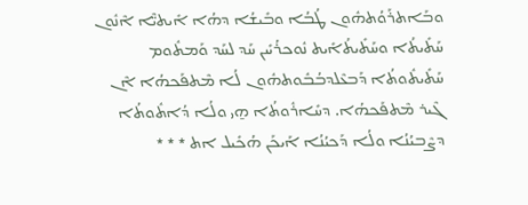ܘܒܰܐܬܪܰܘܳܬܗܽܘܢ ܛܳܒܳܐ ܘܒܺܝܫܳܐ ܕܗܳܐ ܐܺܝܬܝ̈ܶܐ ܐܶܢܽܘܢ ܚܰܬܺܝܬܳܐ ܘܚܰܬܺܝܬܳܐܺܝܬ ܢܽܘܟܪܳܝܺܝܢ ܚܰܕ ܠܚܰܕ ܘܰܡܬܽܘܡ ܚܰܬܺܝܬܽܘܬܳܐ ܕܰܒܥܶܠܕܒܳܒܽܘܬܗܽܘܢ ܠܳܐ ܡܶܬܦܰܟܗܳܐ ܐܶܢ ܓܶܝܪ ܡܶܬܦܰܟܗܳܐ. ܕܚܺܐܪܽܘܬܳܐ ܗ̱ܝ ܘܠܳܐ ܕܳܐܬܽܘܬܳܐ ܕܨܶܒܝܳܢܳܐ ܘܠܳܐ ܕܰܟܝܳܢܳܐ ܐܰܝܟܰܢ ܗܳܟܺܝܠ ܐܬ * * *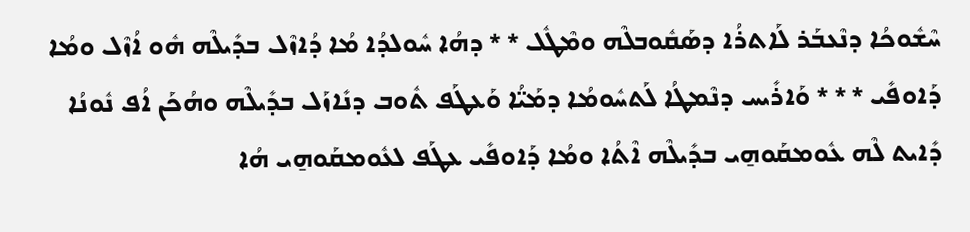ܚܶܫܽܘܟܳܐ ܕܢܶܥܒܰܪ ܠܰܐܬܪܳܐ ܕܣܰܩܽܘܒܠܶܗ ܘܡܶܛܽܠ * * ܕܗܳܐ ܚܽܘܠܕܳܐ ܡܳܐ ܕܳܐܙܶܠ ܒܕܺܝܠܶܗ ܗܽܘ ܐܳܙܶܠ ܘܡܳܐ ܕܰܐܘܦܺܝ * * * ܘܰܐܪܺܝܚ ܕܢܶܡܛܳܐ ܠܰܬܚܽܘܡܳܐ ܕܡܰܝ̈ܳܐ ܘܰܥܛܰܦ ܬܽܘܒ ܕܢܺܐܙܰܠ ܒܕܺܝܠܶܗ ܘܗܳܟܰܢ ܐܳܦ ܢܽܘܢܳܐ ܕܺܐܝܬ ܠܶܗ ܥܽܘܡܩܰܘܗ̱ܝ ܒܕܺܝܠܶܗ ܐܶܬܳܐ ܘܡܳܐ ܕܰܐܘܦܺܝ ܥܛܰܦ ܠܥܽܘܡܩܰܘܗ̱ܝ ܗܳܐ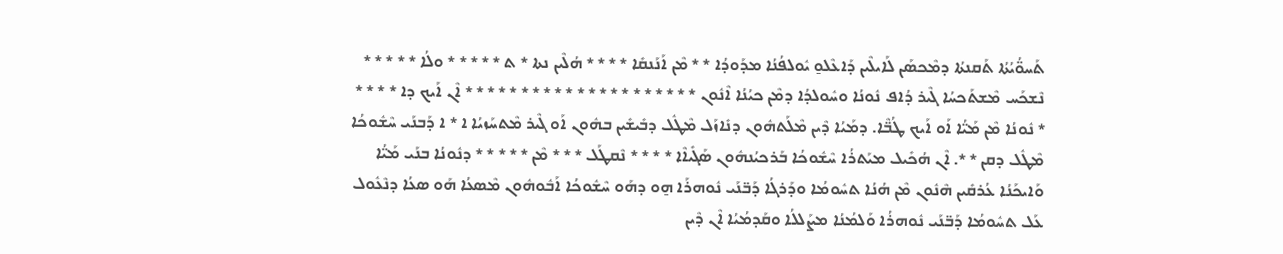ܬܰܚܘ̈ܳܝܳܬܳܐ ܬܰܩܢܬܳܐ ܕܡܶܟܣܰܢ ܠܰܐܝܠܶܝܢ ܕܰܐܥܶܠܘ̱ ܝܽܘܠܦܳܢܳܐ ܡܕܰܘܕܳܐ * * ܡܶܢ ܐܰܢܰܢܩܺܐ * * * * ܗܳܠܶܝܢ ܢܬܐ * ܬ * * * * * ܘܠܳܐ * * * * * ܢܶܫܟܰܚ ܡܶܫܬܰܟܚܳܐ ܓܶܝܪ ܕܳܐܦ ܢܽܘܢܳܐ ܘܚܽܘܠܕܳܐ ܕܡܶܢ ܟܝܳܢܳܐ ܐܶܢܽܘܢ * * * * * * * * * * * * * * * * * * * * * ܐܶܢ ܐܰܝܟ ܕܐ * * * * * ܢܽܘܢܳܐ ܡܶܢ ܡܰܝ̈ܳܐ ܐܰܘ ܐܰܝܟ ܛܳܒ̈ܶܐ. ܕܡܰܝܳܐ ܕܶܝܢ ܡܶܠܰܬܗܽܘܢ ܕܢܺܐܙܰܠ ܡܶܛܽܠ ܕܒܺܝܫܺܝܢ ܒܗܽܘܢ ܐܰܘ ܓܶܝܪ ܡܶܬܚܰܙܝܳܐ ܐ * ܐ ܕܰܒܢܰܝ ܚܶܫܽܘܟܳܐ ܡܶܛܽܠ ܕܩܢ * *. ܐܶܢ ܗܳܟܺܝܠ ܡܝܰܬܪܳܐ ܚܶܫܽܘܟܳܐ ܒܰܪܟܝܳܢܗܽܘܢ ܣܰܓܺܝܐܶܐ * * * * ܢܶܩܛܰܠ * * * ܡܶܢ * * * * * ܕܢܽܘܢܳܐ ܒܢܰܝ ܡܰܝ̈ܳܐ ܘܰܐܝܟܰܢܳܐ ܥܳܪܩܺܝܢ ܗܶܢܽܘܢ ܡܶܢ ܗܳܢܳܐ ܬܚܽܘܡܳܐ ܘܕܰܪܓܳܐ ܕܰܒ̈ܢܰܝ ܢܽܘܗܪܰܐ ܗ̱ܘ ܕܗܰܘ ܚܶܫܽܘܟܳܐ ܐܰܒܽܘܗܽܘܢ ܡܶܣܥܳܐ ܗܰܘ ܣܥܳܐ ܕܢܶܥܽܘܠ ܥܰܠ ܬܚܽܘܡܳܐ ܕܰܒ̈ܢܰܝ ܢܽܘܗܪܳܐ ܘܰܠܡܳܢܳܐ ܡܨܰܠܠܳܐ ܘܩܰܕܡܳܝܳܐ ܐܶܢ ܕܶܝܢ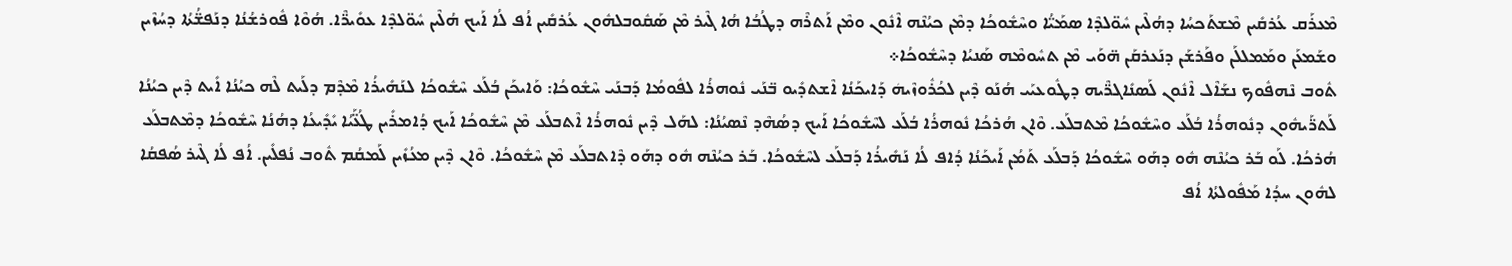ܡܶܥܪܰܩ ܥܳܪܩܺܝܢ ܡܶܫܬܰܟܚܳܐ ܕܗܳܠܶܝܢ ܚܽܘ̈ܠܕܶܐ ܣܡܰܝ̈ܳܐ ܘܚܶܫܽܘܟܳܐ ܕܡܶܢ ܟܝܳܢܶܗ ܐܶܢܽܘܢ ܘܡܶܢ ܐܰܬܪܶܗ ܕܛܳܒܳܐ ܗܳܐ ܓܶܝܪ ܡܶܢ ܣܰܩܽܘܒܠܗܽܘܢ ܥܳܪܩܺܝܢ ܐܳܦ ܠܳܐ ܐܰܝܟ ܗܳܠܶܝܢ ܚܽܘ̈ܠܕܶܐ ܥܘܺܝܪ̈ܶܐ. ܗܳܘܶܐ ܦܽܘܪܫܳܢܳܐ ܕܢܰܦܫ̈ܳܬܳܐ ܕܚܳܙܶܝܢ ܘܫܰܡܥܰܢ ܘܡܰܡܠܠܰܢ ܘܦܰܪܫܰܢ ܕܢܰܥܪܩܰܢ ܗ̈ܘܰܝ ܡܶܢ ܬܚܽܘܡܶܗ ܣܰܢܝܳܐ ܕܚܶܫܽܘܟܳܐ܀
ܬܽܘܒ ܢܶܗܦܽܘܟ ܢܫܰܐܶܠ ܐܶܢܽܘܢ ܠܰܣܢܺܐܓܪ̈ܶܝܗ ܕܛܽܘܥܝܰܝ ܗܳܢܰܘ ܕܶܝܢ ܠܟܳܪܽܘܙܶܝܗܿ ܕܰܐܝܟܰܢܳܐ ܐܶܫܬܕܺܝܘ ܒ̈ܢܰܝ ܢܽܘܗܪܳܐ ܠܦܽܘܡܳܐ ܕܰܒܢܰܝ ܚܶܫܽܘܟܳܐ: ܘܰܐܝܟܰܢ ܒܳܠܰܥ ܚܶܫܽܘܟܳܐ ܠܢܰܗܺܝܪܳܐ ܡܶܕܶܡ ܕܠܰܝܬ ܠܶܗ ܟܝܳܢܳܐ ܐܺܝܬ ܕܶܝܢ ܟܝܳܢܳܐ ܠܰܬܪ̈ܰܝܗܽܘܢ ܕܢܽܘܗܪܳܐ ܒܳܠܰܥ ܘܚܶܫܽܘܟܳܐ ܡܶܬܒܠܰܥ. ܘܶܐܢ ܗܳܪܟܳܐ ܢܽܘܗܪܳܐ ܒܳܠܰܥ ܠܚܶܫܽܘܟܳܐ ܐܰܝܟ ܕܣܳܗܶܕ ܢܶܣܝܳܢܳܐ: ܠܗܰܠ ܕܶܝܢ ܢܽܘܗܪܳܐ ܐܶܬܒܠܰܥ ܡܶܢ ܚܶܫܽܘܟܳܐ ܐܰܝܟ ܕܳܐܡܪܺܝܢ ܛܳܥ̈ܰܝܳܐ ܝܺܕܺܝܥܳܐ ܕܗܳܢܳܐ ܚܶܫܽܘܟܳܐ ܕܡܶܬܒܠܰܥ ܗܳܪܟܳܐ. ܠܰܘ ܒܰܪ ܟܝܳܢܶܗ ܗܽܘ ܕܗܰܘ ܚܶܫܽܘܟܳܐ ܕܰܒܠܰܥ ܬܰܡܳܢ ܐܰܝܟܰܢܳܐ ܕܳܐܦ ܠܳܐ ܢܰܗܺܝܪܳܐ ܕܰܒܠܰܥ ܠܚܶܫܽܘܟܳܐ. ܒܰܪ ܟܝܳܢܶܗ ܗܽܘ ܕܗܰܘ ܕܶܐܬܒܠܰܥ ܡܶܢ ܚܶܫܽܘܟܳܐ. ܘܶܐܢ ܕܶܝܢ ܡܥܳܙܺܝܢ ܠܰܡܩܳܡ ܬܽܘܒ ܢܳܦܠܺܝܢ. ܐܳܦ ܠܳܐ ܓܶܝܪ ܣܳܦܩܳܐ ܠܗܽܘܢ ܚܕܳܐ ܡܰܦܽܘܠܬܳܐ ܐܳܦ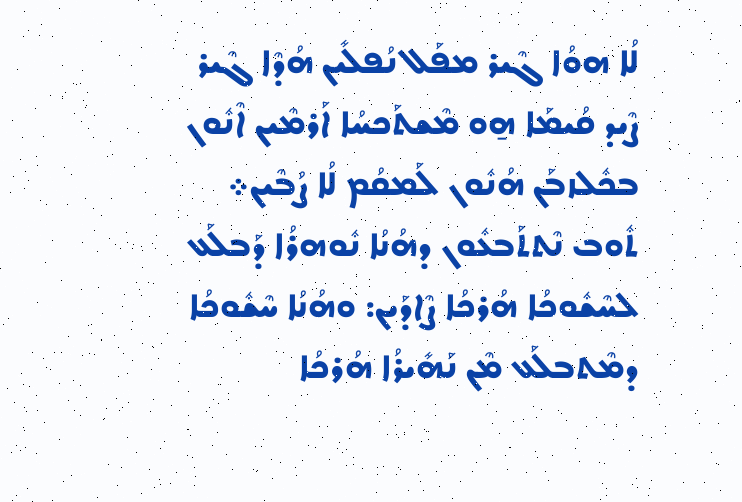ܠܳܐ ܗܘܳܐ ܓܶܝܪ ܡܦܰܠ ܢܳܦܠܺܝܢ ܗܳܕܶܐ ܓܶܝܪ ܨܶܝܕ ܩܳܝܡܰܐ ܗ̱ܘ ܡܶܫܬܰܟܚܳܐ ܐܰܪܡܶܝܢ ܐܶܢܽܘܢ ܒܟܽܠܙܒܰܢ ܗܳܢܽܘܢ ܠܰܡܩܳܡ ܠܳܐ ܨܳܒܶܝܢ܀
ܬܽܘܒ ܢܶܬܬܰܒܥܽܘܢ ܕܗܳܢܳܐ ܢܽܘܗܪܳܐ ܕܰܒܠܰܥ ܠܚܶܫܽܘܟܳܐ ܗܳܪܟܳܐ ܨܶܐܕܰܝܢ: ܘܗܳܢܳܐ ܚܶܫܽܘܟܳܐ ܕܡܶܬܒܠܰܥ ܡܶܢ ܢܰܗܺܝܪܳܐ ܗܳܪܟܳܐ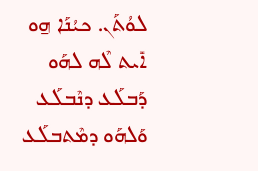ܠܘܳܬܰܢ. ܟܝܳܢܰܐ ܗ̱ܘ ܐܺܝܬ ܠܶܗ ܠܗܰܘ ܕܰܒܠܰܥ ܕܢܶܒܠܰܥ ܘܰܠܗܰܘ ܕܡܶܬܒܠܰܥ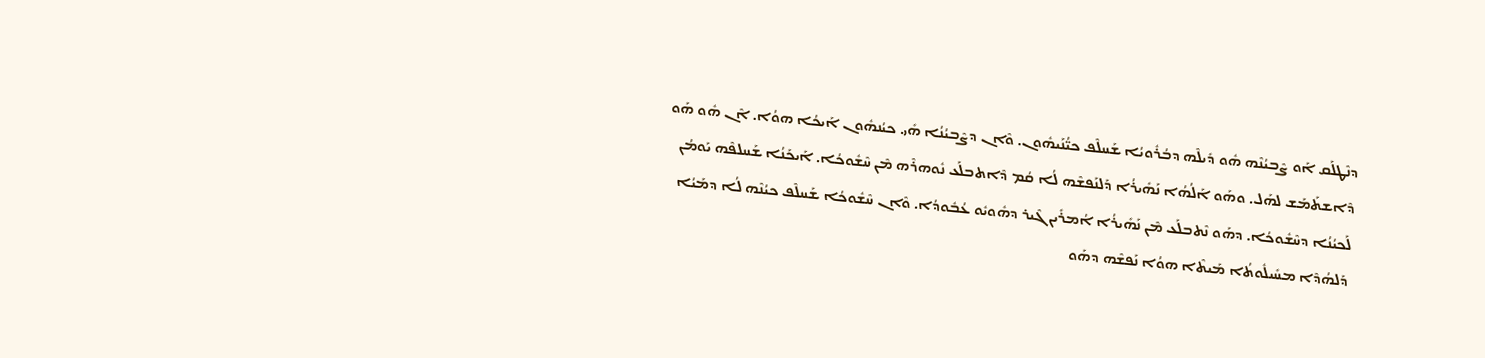ܕܢܶܛܠܰܩ ܐܰܘ ܨܶܒܝܳܢܶܗ ܗܽܘ ܕܺܝܠܶܗ ܕܒܳܪܽܘܝܳܐ ܫܰܚܠܶܦ ܟܝ̈ܳܢܰܝܗܽܘܢ. ܘܶܐܢ ܕܨܶܒܝܳܢܳܐ ܗܺܝ. ܟܝܳܢܗܽܘܢ ܐܰܝܟܳܐ ܗܘܳܐ. ܐܶܢ ܗܽܘ ܗܰܘ ܕܶܐܫܬܰܡܰܫ ܠܗܰܠ. ܘܗܰܘ ܐܰܠܳܗܳܐ ܢܰܗܺܝܪܳܐ ܕܰܠܢܰܦܫܶܗ ܠܳܐ ܩܳܡ ܕܶܐܬܒܠܰܥ ܢܽܘܗܪܶܗ ܡܶܢ ܚܶܫܽܘܟܳܐ. ܐܰܝܟܰܢܳܐ ܫܰܚܠܦܶܗ ܝܰܘܡܳܢ ܠܰܟܝܳܢܳܐ ܕܚܶܫܽܘܟܳܐ. ܕܗܰܘ ܢܶܬܒܠܰܥ ܡܶܢ ܢܰܗܺܝܪܳܐ ܐܳܡܪܺܝܢ ܓܶܝܪ ܕܗܽܘܝܽܘ ܥܳܒܽܘܕܳܐ. ܘܶܐܢ ܚܶܫܽܘܟܳܐ ܫܰܚܠܶܦ ܟܝܳܢܶܗ ܠܳܐ ܕܡܰܝܳܐ ܕܰܠܗܳܕܶܐ ܡܚܺܝܠܽܘܬܳܐ ܡܰܝܬܶܐ ܗܘܳܐ ܢܰܦܫܶܗ ܕܗܰܘ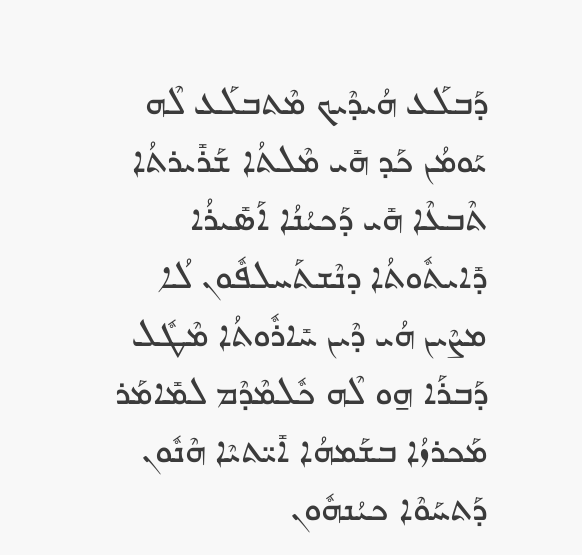ܕܰܒܠܰܥ ܗܳܝܕܶܝܟ ܡܶܬܒܠܰܥ ܠܶܗ ܝܰܘܡܳܢ ܟܰܕ ܗܺܝ ܡܶܠܬܳܐ ܫܰܪܺܝܪܬܳܐ ܬܶܒܥܶܐ ܗܺܝ ܕܰܟܝܳܢܳܐ ܐܰܣܺܝܪܳܐ ܕܺܐܝܬܽܘܬܳܐ ܕܢܶܫܬܰܚܠܦܽܘܢ ܠܳܐ ܡܨܶܝܢ ܗܳܝ ܕܶܝܢ ܚܺܐܪܽܘܬܳܐ ܡܶܛܽܠ ܕܰܒܪܰܐ ܗ̱ܘ ܠܶܗ ܟܽܠܡܶܕܶܡ ܠܡܺܐܡܰܪ ܡܰܟܪܙܳܐ ܒܫܰܡܗܳܐ ܐܺܝ̈ܬܝܶܐ ܗܶܢܽܘܢ ܕܰܬܚܰܘܶܐ ܟܝܳܢܗܽܘܢ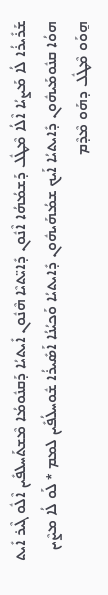ܫܰܪܺܝܪܳܐ ܠܳܐ ܡܰܨܝܳܐ ܐܶܠܳܐ ܡܶܛܽܠ ܕܰܫܡܳܗܳܐ ܐܶܢܽܘܢ ܕܺܐܝ̈ܬܝܶܐ ܗܶܢܽܘܢ ܐܺܝܬܝܳܐ ܕܰܩܢܽܘܡܳܐ ܡܶܫܬܰܚܠܦܺܝܢ ܐܶܠܽܘ ܓܶܝܪ ܐܺܝܬ ܗܘܳܐ ܩܢܽܘܡܰܝܗܽܘܢ ܕܺܐܝܬܝܳܐ ܐܰܝܟ ܫܡܳܗܰܝܗܽܘܢ ܕܺܐܝܬܝܳܐ ܘܰܟܝܳܢܳܐ ܐܰܣܺܝܪܳܐ ܫܽܘܚܠܳܦܺܝܢ ܠܡܡ * ܠܰܘ ܠܳܐ ܡܨܶܝܢ ܗ̱ܘܰܘ ܡܶܛܽܠ ܕܗܰܘ ܡܶܕܶܡ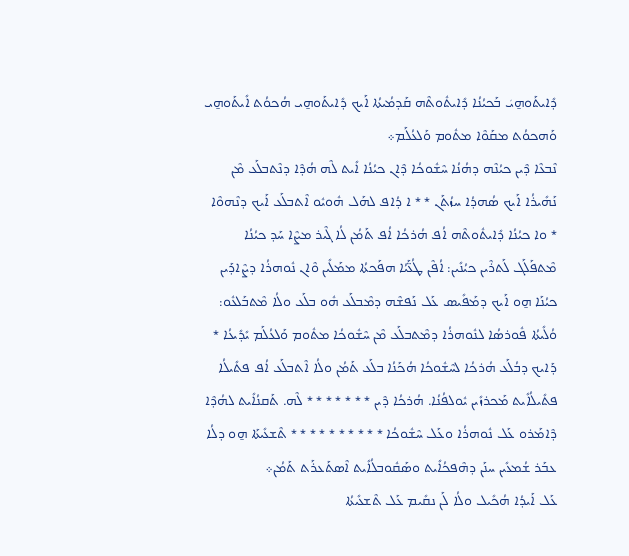ܕܺܐܝܬܰܘܗ̱ܝܿ ܒܰܟܝܳܢܳܐ ܕܺܐܝܬܽܘܬܶܗ ܩܰܕܡܳܝܬܳܐ ܐܰܝܟ ܕܺܐܝܬܰܘܗ̱ܝ ܗܳܟܘܳܬ ܐܺܝܬܰܘܗ̱ܝ ܘܰܗܟܘܳܬ ܡܩܰܘܶܐ ܡܬܽܘܡ ܘܰܠܥܳܠܰܡ܀
ܢܶܒܥܶܐ ܕܶܝܢ ܟܝܳܢܶܗ ܕܗܳܢܳܐ ܚܶܫܽܘܟܳܐ ܕܶܐܢ ܟܝܳܢܳܐ ܐܺܝܬ ܠܶܗ ܗܳܕܶܐ ܕܢܶܬܒܠܰܥ ܡܶܢ ܢܰܗܺܝܪܳܐ ܐܰܝܟ ܣܳܗܕܳܐ ܚܙܳܬܰܢ * * ܐ ܕܳܐܦ ܠܗܰܠ ܗܽܘܝܽܘ ܐܶܬܒܠܰܥ ܐܰܝܟ ܕܢܶܗܘܶܐ * ܘܐ ܟܝܳܢܳܐ ܕܺܐܝܬܽܘܬܶܗ ܐܳܦ ܗܳܪܟܳܐ ܐܳܦ ܬܰܡܳܢ ܠܳܐ ܓܶܝܪ ܡܨܶܐ ܚܰܕ ܟܝܳܢܳܐ ܡܶܬܦܰܠܰܓ ܠܰܬܪܶܝܢ ܟܝܳܢܺܝܢ: ܐܳܦܶܢ ܛܳܥ̈ܰܝܳܐ ܗܦܰܟܬܳܐ ܡܡܰܠܺܝܢ ܘܶܐܢ ܢܽܘܗܪܳܐ ܕܨܶܐܕܰܝܢ ܟܝܳܢܰܐ ܗ̱ܘ ܐܰܝܟ ܕܡܰܦܺܝܣ ܥܰܠ ܢܰܦܫܶܗ ܕܡܶܒܠܰܥ ܗܽܘ ܒܠܰܥ ܘܠܳܐ ܡܶܬܒܰܠܥܽܘ: ܘܳܠܺܝܬܳܐ ܦܽܘܪܣܳܐ ܠܢܽܘܗܪܳܐ ܕܡܶܬܒܠܰܥ ܡܶܢ ܚܶܫܽܘܟܳܐ ܡܬܽܘܡ ܘܰܠܥܳܠܰܡ ܝܺܕܺܝܥܳܐ * ܕܰܐܝܟ ܕܒܳܠܰܥ ܗܳܪܟܳܐ ܠܚܶܫܽܘܟܳܐ ܗܳܟܰܢܳܐ ܒܠܰܥ ܬܰܡܳܢ ܘܠܳܐ ܐܶܬܒܠܰܥ ܐܳܦ ܦܬܺܝܠܳܐ ܦܬܺܝܠܳܐܺܝܬ ܡܰܟܪܙܺܝܢ ܝܽܘܠܦܳܢܳܐ. ܗܳܪܟܳܐ ܕܶܝܢ * * * * * * * ܠܶܗ. ܬܰܩܢܳܐܺܝܬ ܠܗܳܕܶܐ ܕܶܐܡܰܪܘ ܥܰܠ ܢܽܘܗܪܳܐ ܘܥܰܠ ܚܶܫܽܘܟܳܐ * * * * * * * * * * ܬܶܫܥܺܝܬܰܐ ܗ̱ܘ ܕܠܳܐ ܥܒܰܪ ܫܳܡܥܺܝܢ ܚܢܰܢ ܕܗܶܦܟܳܐܺܝܬ ܘܣܰܩܽܘܒܠܳܐܺܝܬ ܐܶܣܬܰܥܪܰܬ ܬܰܡܳܢ܀
ܥܰܠ ܐܰܝܕܳܐ ܗܳܟܺܝܠ ܘܠܳܐ ܠܰܢ ܢܩܺܝܡ ܥܰܠ ܬܶܫܥܺܝܬܳܐ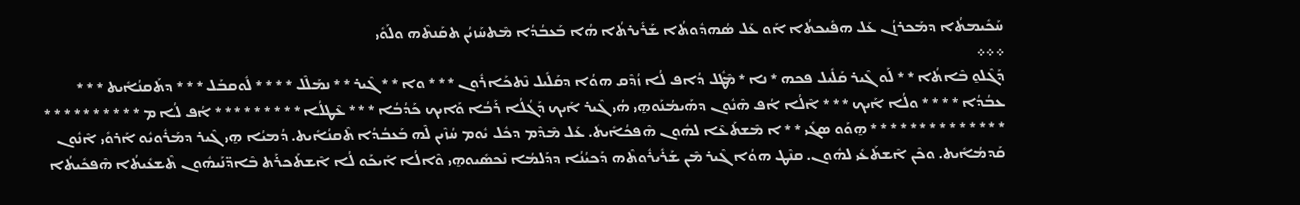ܚܰܟܺܝܡܬܳܐ ܕܡܰܟܪܙܳܢ ܥܰܠ ܗܦܺܝܟܬܳܐ ܐܰܘ ܥܰܠ ܣܳܗܕܽܘܬܳܐ ܫܰܪܺܝܪܬܳܐ ܗܳܐ ܒܰܥܒܳܕܳܐ ܡܶܬܚܰܙܝܳܢ ܬܩܰܢܬܶܗ ܘܠܰܘܺܝ
܀܀܀
ܕܰܓܶܠܘ̱ ܒܶܐܬܳܐ * * ܠܰܘ ܓܶܝܪ ܩܰܠܺܝܠ ܦܟܗ * ܢܐ * ܡܶܛܽܠ ܕܳܐܦ ܠܳܐ ܙܳܕܶܩ ܗܘܳܐ ܕܩܰܠܺܝܠ ܢܶܬܟܰܐܪܽܘܢ * * * ܘܐ * * ܓܶܝܪ * * ܢܡܰܠܶܠ * * * * ܠܽܘܩܒܰܠ * * * ܕܬܰܩܢܳܐܺܝܬ * * * ܥܒܳܕܳܐ * * * * ܘܠܳܐ ܐܰܝܟ * * * ܐܶܠܳܐ ܐܳܦ ܗܶܢܽܘܢ ܕܗܰܝܡܳܢܰܘܗ̱ܝ ܗܳܝ ܓܶܝܪ ܐܰܝܟ ܕܰܓܳܠܳܐ ܪܰܒܳܐ ܘܰܐܝܟ ܟܰܕܳܒܳܐ * * * ܥܶܛܠܳܐ * * * * * * * * * ܐܳܦ ܠܳܐ ܡ * * * * * * * * * * * * * * * * * * * * * * * * ܗ̱ܘܰܘ ܣܓܺܝ * * ܐ ܡܶܫܬܰܥܶܐ ܠܗܽܘܢ ܗܶܦܟܳܐܺܝܬܿ. ܥܰܠ ܡܶܕܶܡ ܕܟܽܠ ܝܽܘܡ ܚܳܙܶܝܢ ܠܶܗ ܒܰܥܒܳܕܳܐ ܬܶܩܢܳܐܺܝܬ. ܕܳܡܝܳܐ ܗ̱ܝ ܓܶܝܪ ܕܡܰܪܽܘܝܽܘ ܐܰܪܘܺܝ ܐܶܢܽܘܢ ܩܰܕܡܳܐܺܝܬ. ܘܟܶܢ ܐܶܫܬܰܥܺܝ ܠܗܽܘܢ. ܩܢܶܛ ܗܘܳܐ ܓܶܝܪ ܡܶܢ ܫܰܪܺܝܪܽܘܬܶܗ ܕܰܟܝܳܢܳܐ ܕܕܰܠܡܳܐ ܢܶܟܣܺܝܘܗ̱ܝ ܘܶܐܠܳܐ ܐܰܝܟܰܘ ܠܳܐ ܐܶܫܬܰܟܪܰܬ ܒܶܐܕ̈ܢܰܝܗܽܘܢ ܬܶܫܥܺܝܬܳܐ ܗܶܦܟܺܝܬܳܐ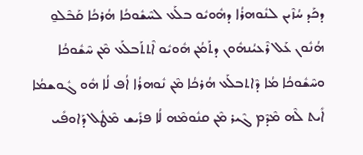ܕܟܰܕ ܚܳܙܶܝܢ ܠܢܽܘܗܪܳܐ ܕܗܽܘܝܽܘ ܒܠܰܥ ܠܚܶܫܽܘܟܳܐ ܗܳܪܟܳܐ ܩܰܒܶܠܘ̱ ܗܳܢܽܘܢ ܥܰܠ ܪܶܥܝܳܢܗܽܘܢ ܕܬܰܡܳܢ ܗܽܘܝܽܘ ܐܶܬܬܰܒܠܰܥ ܡܶܢ ܚܶܫܽܘܟܳܐ ܘܚܶܫܽܘܟܳܐ ܡܳܐ ܕܶܐܬܒܠܰܥ ܗܳܪܟܳܐ ܡܶܢ ܢܽܘܗܪܳܐ ܐܳܦ ܠܳܐ ܗܽܘ ܓܽܘܫܡܳܐ ܐܺܝܬ ܠܶܗ ܡܶܕܶܡ ܓܶܝܪ ܡܶܢ ܩܢܽܘܡܶܗ ܠܳܐ ܦܪܺܝܫ ܡܶܛܽܠ ܕܰܐܘܦܺܝ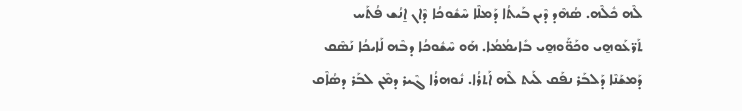ܠܶܗ ܟܽܠܶܗ. ܣܳܗܶܕ ܕܶܝܢ ܒܰܝܬܳܐ ܕܰܡܠܶܐ ܚܶܫܽܘܟܳܐ ܕܶܐܢ ܐ̱ܢܳܫ ܦܳܬܰܚ ܬܰܪ̈ܥܰܘܗ̱ܝ ܘܟܰܘ̈ܰܘܗ̱ܝ ܒܺܐܝܡܳܡܳܐ. ܗܰܘ ܚܶܫܽܘܟܳܐ ܕܒܶܗ ܠܰܐܝܟܳܐ ܢܰܣܶܩ ܕܰܡܫܰܢܶܐ ܕܰܠܒܰܪ ܢܦܰܩ ܠܰܝܬ ܠܶܗ ܐܰܬܪܳܐ. ܢܽܘܗܪܳܐ ܓܶܝܪ ܕܡܶܢ ܠܒܰܪ ܕܣܳܐܶܩ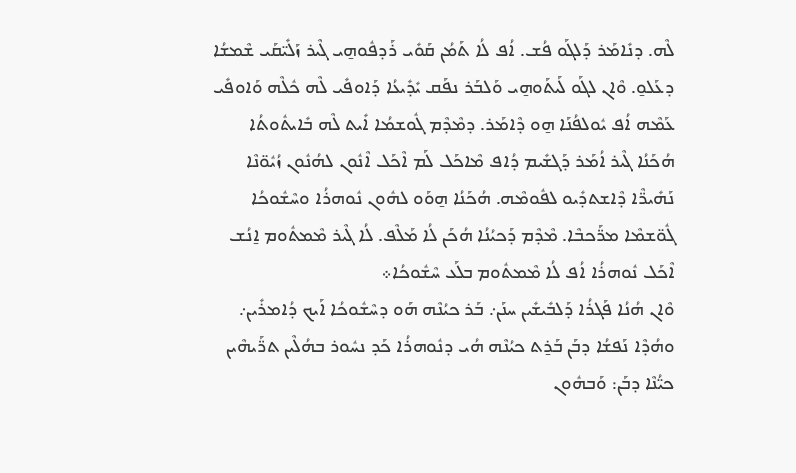ܠܶܗ. ܕܢܺܐܡܰܪ ܕܰܠܓܰܘ ܦܳܫ. ܐܳܦ ܠܳܐ ܬܰܡܳܢ ܩܰܘܺܝ ܪܰܕܦܽܘܗ̱ܝ ܓܶܝܪ ܙܰܠܺܝ̈ܩܰܝ ܫܶܡܫܳܐ ܕܥܰܠܘ̱. ܘܶܐܢ ܠܓܰܘ ܠܰܝܬܰܘܗ̱ܝ ܘܰܠܒܰܪ ܢܦܰܩ ܝܺܕܺܝܥܳܐ ܕܰܐܘܦܺܝ ܠܶܗ ܟܽܠܶܗ ܘܰܐܘܦܺܝ ܥܰܡܶܗ ܐܳܦ ܝܽܘܠܦܳܢܰܐ ܗ̱ܘ ܕܶܐܡܰܪ. ܕܡܶܕܶܡ ܓܽܘܫܡܳܐ ܐܺܝܬ ܠܶܗ ܒܺܐܝܬܽܘܬܳܐ ܗܳܟܰܢܳܐ ܓܶܝܪ ܐܳܡܰܪ ܕܰܓܫܺܝܡ ܕܳܐܦ ܡܶܐܟܰܠ ܠܰܡ ܐܶܟܰܠ ܐܶܢܽܘܢ ܠܗܳܢܽܘܢ ܙܳܝܽܘ̈ܢܶܐ ܢܰܗܺܝܪ̈ܶܐ ܕܶܐܫܬܕܺܝܘ ܠܦܽܘܡܶܗ. ܗܳܟܰܢܳܐ ܗ̱ܘܰܘ ܠܗܽܘܢ ܢܽܘܗܪܳܐ ܘܚܶܫܽܘܟܳܐ ܓܽܘ̈ܫܡܶܐ ܡܪ̈ܰܟܒܶܐ. ܡܶܕܶܡ ܕܰܟܝܳܢܳܐ ܗܳܟܰܢ ܠܳܐ ܡܰܠܶܦ. ܠܳܐ ܓܶܝܪ ܡܶܡܬܽܘܡ ܐ̱ܢܳܫ ܐܶܟܰܠ ܢܽܘܗܪܳܐ ܐܳܦ ܠܳܐ ܡܶܡܬܽܘܡ ܒܠܰܥ ܚܶܫܽܘܟܳܐ܀
ܘܶܐܢ ܗܳܢܳܐ ܦܰܓܪܳܐ ܕܰܠܒܺܝܫܺܝܢ ܚܢܰܢ܇ ܒܰܪ ܟܝܳܢܶܗ ܗܰܘ ܕܚܶܫܽܘܟܳܐ ܐܰܝܟ ܕܳܐܡܪܺܝܢ܇ ܘܗܳܕܶܐ ܢܰܦܫܳܐ ܕܒܰܢ ܒܰܪ̱ܬ ܟܝܳܢܶܗ ܗܳܝ ܕܢܽܘܗܪܳܐ ܟܰܕ ܢܚܽܘܪ ܒܗܳܠܶܝܢ ܬܪ̈ܰܝܗܶܝܢ ܟܝ̈ܳܢܶܐ ܕܒܰܢ: ܘܰܒܗܽܘܢ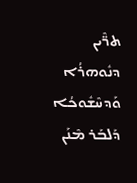ܬܪ̈ܶܝܢ ܕܢܽܘܗܪܳܐ ܘܰܕܚܶܫܽܘܟܳܐ ܕܰܠܒܰܪ ܡܶܢܰܢ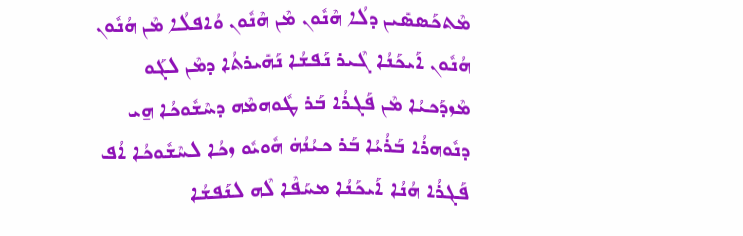ܡܶܬܟܰܣܣܺܝܢ ܕܠܳܐ ܗܶܢܽܘܢ ܡܶܢ ܗܶܢܽܘܢ ܘܳܐܦܠܳܐ ܡܶܢ ܗܳܢܽܘܢ ܗܳܢܽܘܢ ܐܰܝܟܰܢܳܐ ܓܶܝܪ ܢܰܦܫܳܐ ܢܰܗܺܝܪܬܳܐ ܕܡܶܢ ܠܓܰܘ ܡܶܙܕܰܟܝܳܐ ܡܶܢ ܦܰܓܪܳܐ ܒܰܪ ܛܽܘܗܡܶܗ ܕܚܶܫܽܘܟܳܐ ܗ̱ܝ ܕܢܽܘܗܪܳܐ ܒܰܪܳܝܳܐ ܒܰܪ ܟܝܳܢܳܗܿ ܗܽܘܝܽܘ ܙܟܳܐ ܠܚܶܫܽܘܟܳܐ ܐܳܦ ܦܰܓܪܳܐ ܗܳܢܳܐ ܐܰܝܟܰܢܳܐ ܡܚܰܦܶܐ ܠܶܗ ܠܢܰܦܫܳܐ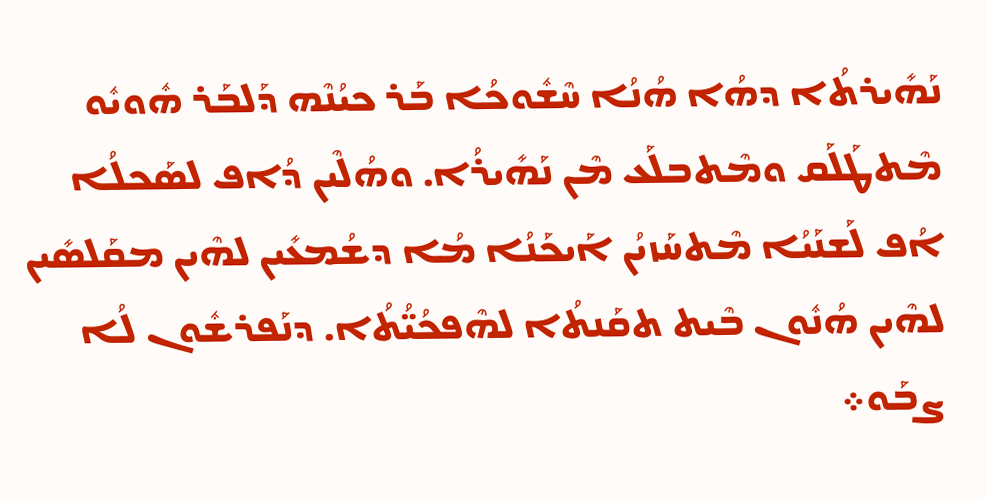ܢܰܗܺܝܪܬܳܐ ܕܗܳܐ ܗܳܢܳܐ ܚܶܫܽܘܟܳܐ ܒܰܪ ܟܝܳܢܶܗ ܕܰܠܒܰܪ ܗܽܘܝܽܘ ܡܶܬܛܰܠܰܩ ܘܡܶܬܒܠܰܥ ܡܶܢ ܢܰܗܺܝܪܳܐ. ܘܗܳܠܶܝܢ ܕܳܐܦ ܠܣܰܟܠܳܐ ܐܳܦ ܠܰܫܢܰܝܳܐ ܡܶܬܚܰܙܝܳܢ ܐܰܝܟܰܢܳܐ ܡܳܐ ܕܫܳܡܥܺܝܢ ܠܗܶܝܢ ܡܩܰܠܣܺܝܢ ܠܗܶܝܢ ܗܳܢܽܘܢ ܒܶܝܬ ܬܩܰܢܬܳܐ ܠܗܶܦܟܳܝ̈ܳܬܳܐ. ܕܢܰܦܪܫܽܘܢ ܠܳܐ ܨܒܰܘ܀